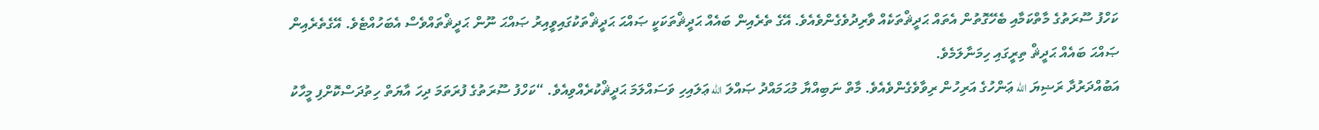ކަހްފު ސޫރަތުގެ މާތްކަމާއި ބެހޭގޮތުން އެތައް ޙަދީޘްތަކެއް ވާރިދުވެގެންވެއެވެ. އޭގެ ތެރެއިން ބައެއް ޙަދީޘްތަކަކީ ޞައްޙަ ޙަދީޘްތަކުގައިވީއިރު ޞައްޙަ ނޫން ޙަދީޘްތައްވެސް އެބަހުއްޓެވެ. އޭގެތެރެއިން ޞައްޙަ ބައެއް ޙަދީޘް ތިރީގައި ހިމަނާލަމެވެ.
އަބުއްދަރުދާ ރަޟިޔަ الله ޢަންހުގެ އަރިހުން ރިވާވެގެންވެއެވެ. މާތް ނަބިއްޔާ މުޙަމައްދު ޞައްލަ الله ޢަލައިހި ވަސައްލަމަ ޙަދީޘްކުރެއްވިއެވެ. “ކަހްފު ސޫރަތުގެ ފުރަތަމަ ދިހަ އާޔަތް ހިތުދަސްކޮށްފި މީހާކު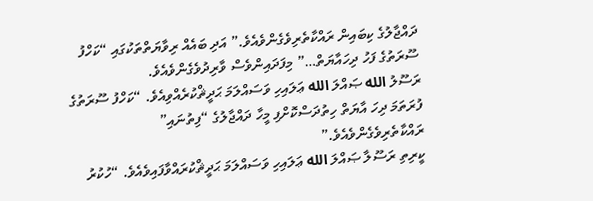ދައްޖާލުގެ ކިބައިން ރައްކާތެރިވެގެންވެއެވެ.” އަދި ބައެއް ރިވާޔަތްތަކުގައި “ކަހްފު ސޫރަތުގެ ފަހު ދިހައާޔަތް…” މިފަދައިންވެސް ވާރިދުވެގެންވެއެވެ.
ރަސޫލު الله ޞައްލަ الله ޢަލައިހި ވަސައްލަމަ ޙަދީޘްކުރެއްވިއެވެ. “ކަހްފު ސޫރަތުގެ ފުރަތަމަ ދިހަ އާޔަތް ހިތުދަސްކޮށްފި މީހާ ދައްޖާލުގެ “ފިތުނައި” ރައްކާތެރިވެގެންވެއެވެ.”
ކީރިތި ރަސޫލާ ޞައްލަ الله ޢަލައިހި ވަސައްލަމަ ޙަދީޘްކުރައްވާފައިވެއެވެ. “ހުކުރު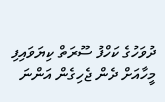ދުވަހުގެ ކަހްފު ސޫރަތް ކިޔަވައިފި މީހާއަށް ދެން ޖެހިގެން އަންނަ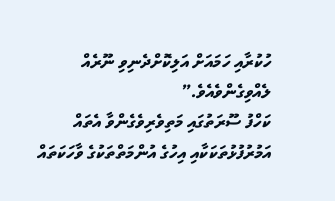ހުކުރާއި ހަމައަށް އަލިކޮށްދެނިވި ނޫރެއް ލެއްވިގެންވެއެވެ.”
ކަހްފު ސޫރަތުގައި މަތިވެރިވެގެންވާ އެތައް އަމުރުފުޅުތަކަކާއި އިހުގެ އުންމަތްތަކުގެ ވާހަކަތައް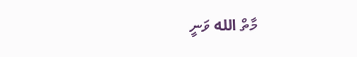މާތް الله ވަނީ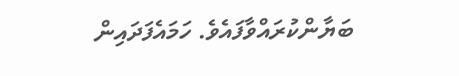ބަޔާންކުރައްވާފައެވެ. ހަމައެފަދައިން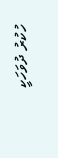ހުކުރު ދުވަހަކީ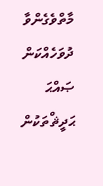މާތްވެގެންވާ ދުވަހެއްކަން ޞައްޙަ ޙަދީޘްތަކުން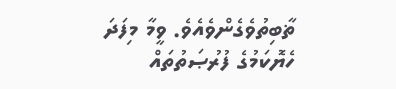ޡާބިތުވެގެންވެއެވެ. ވީމާ މިފަދަ ހެޔޮކަމުގެ ފުރުޞަތުތައް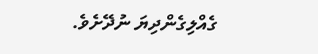ގެއްލިގެންދިޔަ ނުދޭށެވެ.